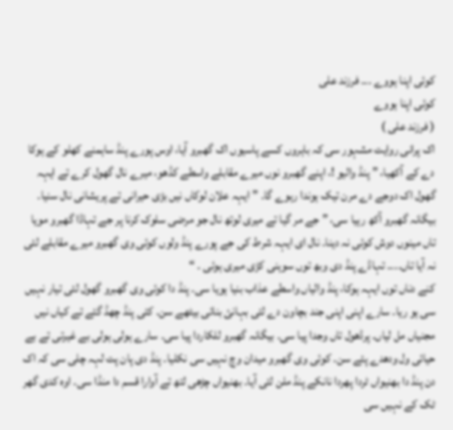کوئی اپنا ہووے ۔۔۔ فرزند علی
کوئی اپنا ہووے
( فرزند علی )
اک پرانی روایت مشہور سی کہ باہروں کسے پاسیوں اک گھبرو آیا، اوس پورے پنڈ ساہمنے کھلو کے ہوکا دے کے آکھیا، ” پنڈ والیو !، اپنے گھبرو نوں میرے مقابلے واسطے کڈھو، میرے نال گھول کرے تے ایہہ گھول اک دوجے دے مرن تیک ہوندا رہوے گا۔ ” ایہہ علان لوکاں نیں بڑی حیرانی تے پریشانی نال سنیا۔
بیگانہ گھبرو آکھ رہیا سی، ” جے مر گیا تے میری لوتھ نال جو مرضی سلوک کرنا پر جے تہاڈا گھبرو مویا تاں مینوں دوش کوئی نہ دینا۔ نال ای ایہہ شرط کی جے پورے پنڈ ولوں کوئی وی گھبرو میرے مقابلے لئی نہ آیا تاں۔۔۔۔ تہاڈے پنڈ دی وبھ توں سوہنی کڑی میری ہوئی ۔ “
کنے دناں توں ایہہ ہوکا، پنڈ والیاں واسطے عذاب بنیا ہویا سی۔ پنڈ دا کوئی وی گھبرو گھول لئی تیار نہیں سی ہو ریا۔ سارے اپنی اپنی جند بچاون دے لئی بہانئ بنائی بیٹھے سن۔ کئی پنڈ چھڈ گئے تے کیاں نیں مجنیاں مل لیاں۔ پرڈھول تاں وجدا پیا سی۔ بیگانہ گھبرو للکاردا پیا سی۔ سارے ہولی ہولی بے غیرتی تے بے حیائی ول ودھدے پئے سن۔ کوئی وی گھبرو میدان وچ نہیں سی نکلیا۔ پنڈ دی پان پت لہہ چلی سی کہ اک دن پنڈ دا بھنیواں ٹردا پھردا نانکے پنڈ ملن لئی آیا۔ بھنیواں چڑھی لتھ تے آوارا قسم دا منڈا سی۔ اوہ کدی گھر ٹک کے نہیں سی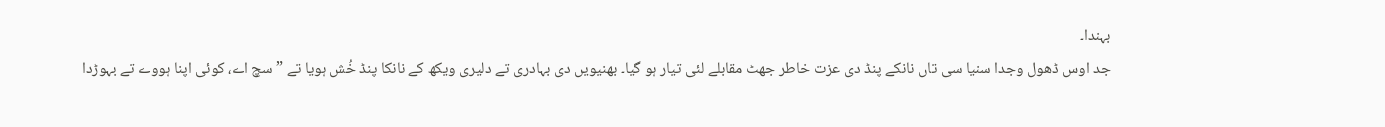بہندا۔
جد اوس ڈھول وجدا سنیا سی تاں نانکے پنڈ دی عزت خاطر جھٹ مقابلے لئی تیار ہو گیا۔ بھنیویں دی بہادری تے دلیری ویکھ کے نانکا پنڈ خُش ہویا تے ” سچ اے، کوئی اپنا ہووے تے بہوڑدا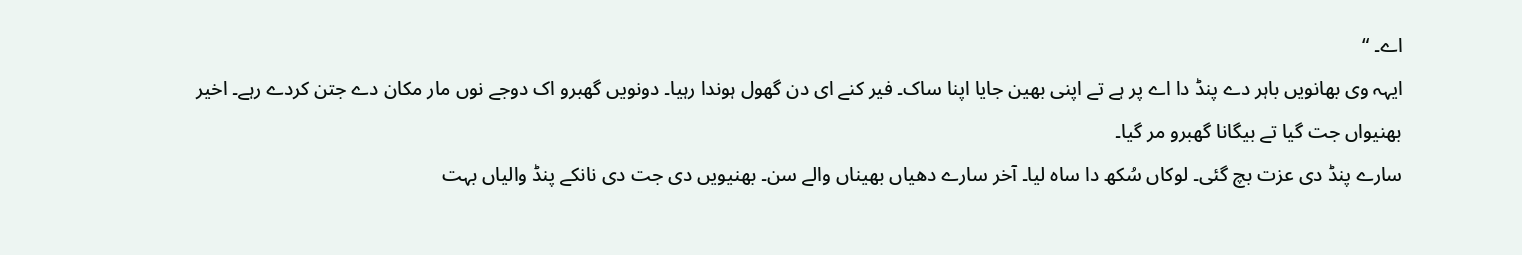اے۔ “
ایہہ وی بھانویں باہر دے پنڈ دا اے پر ہے تے اپنی بھین جایا اپنا ساک۔ فیر کنے ای دن گھول ہوندا رہیا۔ دونویں گھبرو اک دوجے نوں مار مکان دے جتن کردے رہے۔ اخیر بھنیواں جت گیا تے بیگانا گھبرو مر گیا۔
سارے پنڈ دی عزت بچ گئی۔ لوکاں سُکھ دا ساہ لیا۔ آخر سارے دھیاں بھیناں والے سن۔ بھنیویں دی جت دی نانکے پنڈ والیاں بہت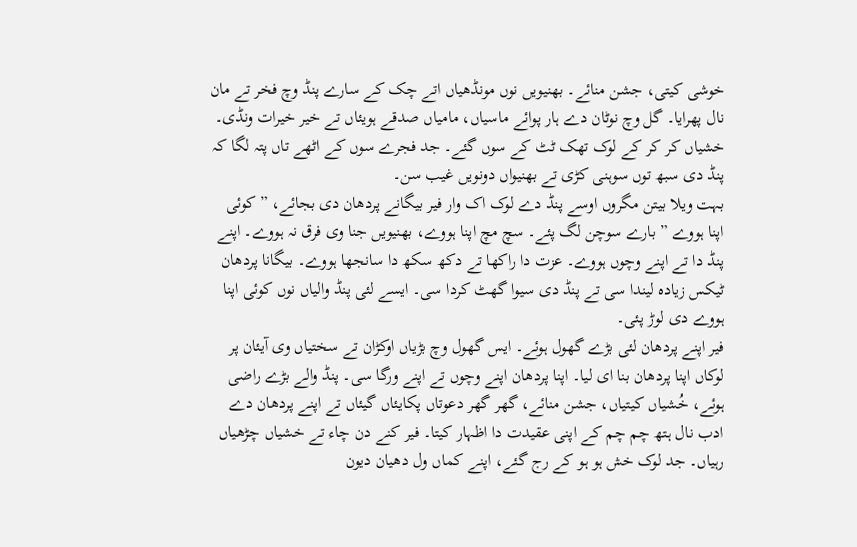خوشی کیتی، جشن منائے۔ بھنیویں نوں مونڈھیاں اتے چک کے سارے پنڈ وچ فخر تے مان نال پھرایا۔ گل وچ نوٹان دے ہار پوائے ماسیاں، مامیاں صدقے ہویئاں تے خیر خیرات ونڈی۔ خشیاں کر کر کے لوک تھک ٹٹ کے سوں گئے۔ جد فجرے سوں کے اٹھے تاں پتہ لگا کہ پنڈ دی سبھ توں سوہنی کڑی تے بھنیواں دونویں غیب سن۔
بہت ویلا بیتن مگروں اوسے پنڈ دے لوک اک وار فیر بیگانے پردھان دی بجائے، ” کوئی اپنا ہووے ” بارے سوچن لگ پئے۔ سچ مچ اپنا ہووے، بھنیویں جنا وی فرق نہ ہووے۔ اپنے پنڈ دا تے اپنے وچوں ہووے۔ عزت دا راکھا تے دکھ سکھ دا سانجھا ہووے۔ بیگانا پردھان ٹیکس زیادہ لیندا سی تے پنڈ دی سیوا گھٹ کردا سی۔ ایسے لئی پنڈ والیاں نوں کوئی اپنا ہووے دی لوڑ پئی۔
فیر اپنے پردھان لئی بڑے گھول ہوئے۔ ایس گھول وچ بڑیاں اوکڑان تے سختیاں وی آیئان پر لوکاں اپنا پردھان بنا ای لیا۔ اپنا پردھان اپنے وچوں تے اپنے ورگا سی۔ پنڈ والے بڑے راضی ہوئے، خُشیاں کیتیاں، جشن منائے، گھر گھر دعوتاں پکایئاں گیئاں تے اپنے پردھان دے ادب نال ہتھ چم چم کے اپنی عقیدت دا اظہار کیتا۔ فیر کنے دن چاء تے خشیاں چڑھیاں رہیاں۔ جد لوک خش ہو ہو کے رج گئے، اپنے کماں ول دھیان دیون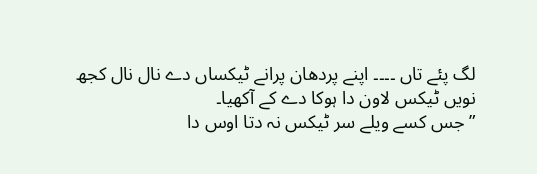لگ پئے تاں ۔۔۔۔ اپنے پردھان پرانے ٹیکساں دے نال نال کجھ نویں ٹیکس لاون دا ہوکا دے کے آکھیا۔
” جس کسے ویلے سر ٹیکس نہ دتا اوس دا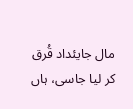مال جایئداد قُرق کر لیا جاسی، ہاں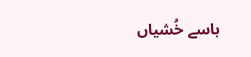ہاسے خُشیاں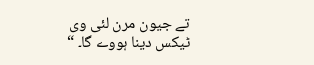تے جیون مرن لئی وی ٹیکس دینا ہووے گا۔ “